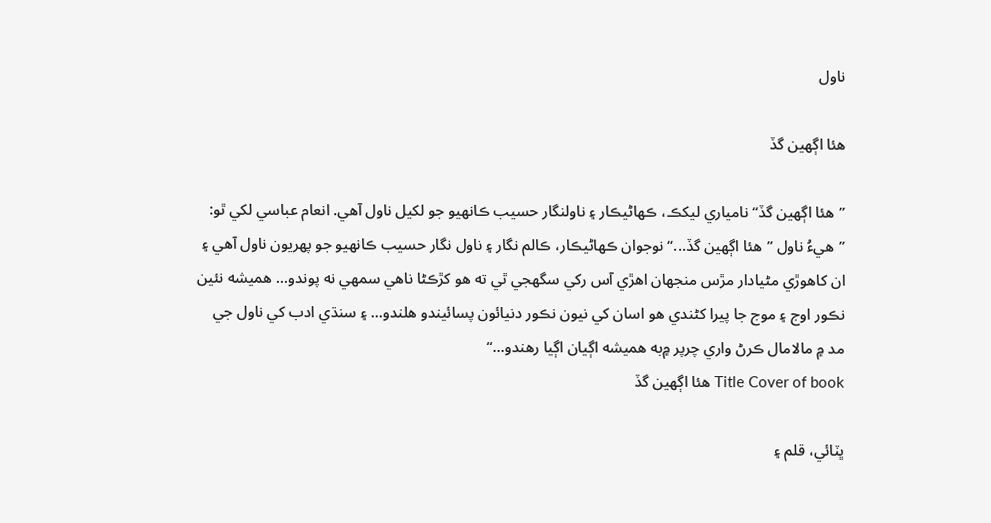ناول

هئا اڳهين گڏ

”هئا اڳهين گڏ“ نامياري ليکڪ، ڪهاڻيڪار ۽ ناولنگار حسيب ڪانهيو جو لکيل ناول آهي. انعام عباسي لکي ٿو:
”هيءُ ناول ”هئا اڳهين گڏ...“ نوجوان ڪهاڻيڪار، ڪالم نگار ۽ ناول نگار حسيب ڪانهيو جو پهريون ناول آهي ۽ ان کاهوڙي مڻيادار مڙس منجهان اهڙي آس رکي سگهجي ٿي ته هو کڙڪڻا ناهي سمهي نه پوندو... هميشه نئين نڪور اوج ۽ موج جا پيرا کڻندي هو اسان کي نيون نڪور دنيائون پسائيندو هلندو... ۽ سنڌي ادب کي ناول جي مد ۾ مالامال ڪرڻ واري چرپر ۾به هميشه اڳيان اڳيا رهندو...“
Title Cover of book هئا اڳهين گڏ

ڀٽائي، قلم ۽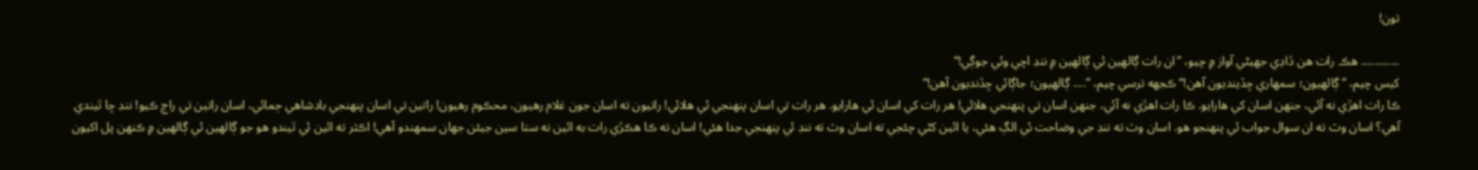تون!

............ هڪ رات هن ڏاڍي جهيڻي آواز ۾ چيو، ”ان رات ڳالهين ئي ڳالهين ۾ ننڊ اچي وئي جوڳي!“
کيس چيم، ” ڳالهيون؛ سمهاري ڇڏينديون آهن!“ ڪجهه ترسي چيم، ”.... ڳالهيون؛ جاڳائي ڇڏنديون آهن!“
ڪا رات اهڙي نه آئي، جنهن اسان کي هارايو. ڪا رات اهڙي نه آئي، جنهن اسان تي پنهنجي هلائي! هر رات کي اسان ئي هارايو. هر رات تي اسان پنهنجي ئي هلائي! راتيون ته اسان جون غلام رهيون، محڪوم رهيون! راتين تي اسان پنهنجي بادشاهي ڄمائي، اسان راتين تي راڄ ڪيو! ننڊ ڇا ٿيندي آهي؟ اسان وٽ ته ان سوال جواب ئي پنهنجو هو. اسان وٽ ته ننڊ جي وضاحت ئي الڳ هئي، يا ائين کڻي چئجي ته اسان وٽ ته ننڊ ئي پنهنجي جدا هئي! اسان ته ڪا هڪڙي رات به ائين نه ستا سين جيئن جهان سمهندو آهي! اڪثر ته ائين ئي ٿيندو هو جو ڳالهين ئي ڳالهين ۾ ڪنهن پل اکيون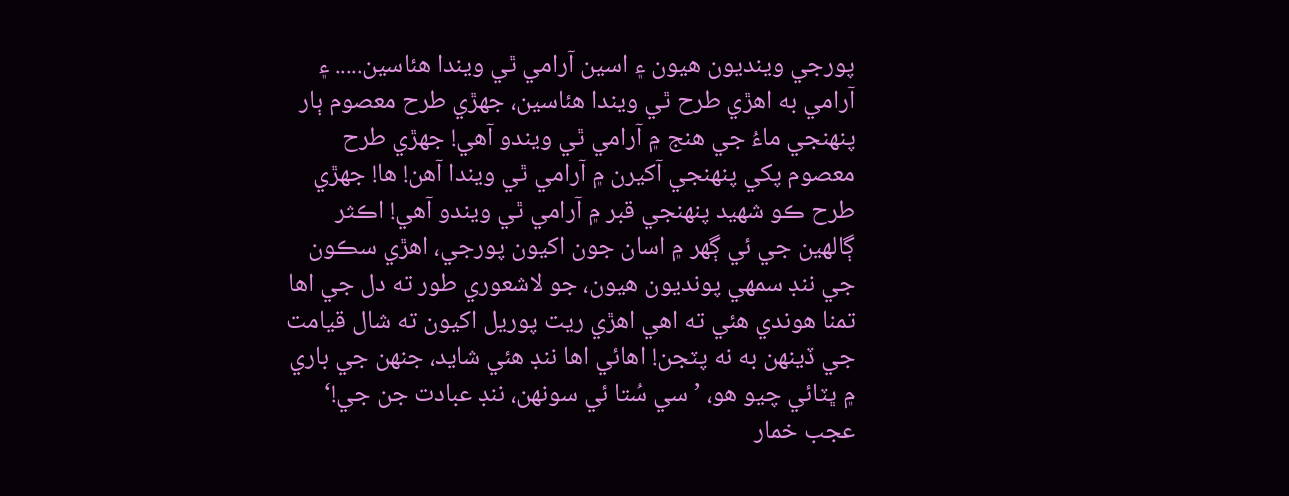پورجي وينديون هيون ۽ اسين آرامي ٿي ويندا هئاسين..... ۽ آرامي به اهڙي طرح ٿي ويندا هئاسين، جهڙي طرح معصوم ٻار پنهنجي ماءُ جي هنج ۾ آرامي ٿي ويندو آهي! جهڙي طرح معصوم پکي پنهنجي آکيرن ۾ آرامي ٿي ويندا آهن! ها! جهڙي طرح ڪو شهيد پنهنجي قبر ۾ آرامي ٿي ويندو آهي! اڪثر ڳالهين جي ئي ڳهر ۾ اسان جون اکيون پورجي، اهڙي سڪون جي ننڊ سمهي پونديون هيون، جو لاشعوري طور ته دل جي اها تمنا هوندي هئي ته اهي اهڙي ريت پوريل اکيون ته شال قيامت جي ڏينهن به نه پٽجن! اهائي اها ننڊ هئي شايد، جنهن جي باري ۾ ڀٽائي چيو هو، ’سي سُتا ئي سونهن، ننڊ عبادت جن جي!‘ عجب خمار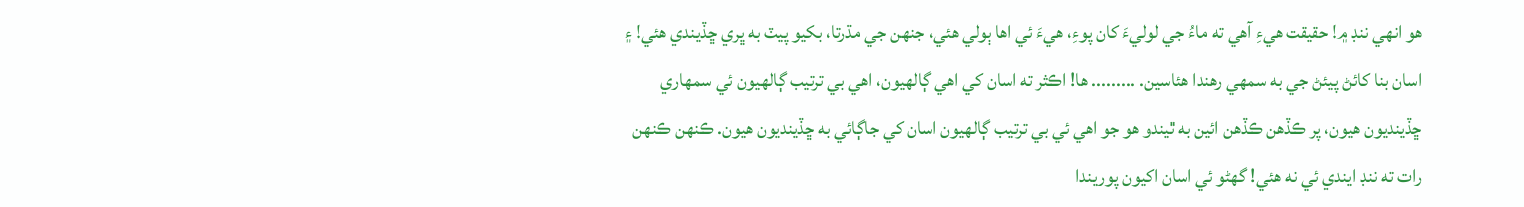هو انهي ننڊ ۾! حقيقت هيءِ آهي ته ماءُ جي لوليءَ کان پوءِ، هيءَ ئي اها ٻولي هئي، جنهن جي مڌرتا، بکيو پيٽ به ڀري ڇڏيندي هئي! ۽ اسان بنا کائڻ پيئڻ جي به سمهي رهندا هئاسين. ......... ها! اڪثر ته اسان کي اهي ڳالهيون، اهي بي ترتيب ڳالهيون ئي سمهاري ڇڏينديون هيون، پر ڪڏهن ڪڏهن ائين به ٿيندو هو جو اهي ئي بي ترتيب ڳالهيون اسان کي جاڳائي به ڇڏينديون هيون. ڪنهن ڪنهن رات ته ننڊ ايندي ئي نه هئي! گهڻو ئي اسان اکيون پوريندا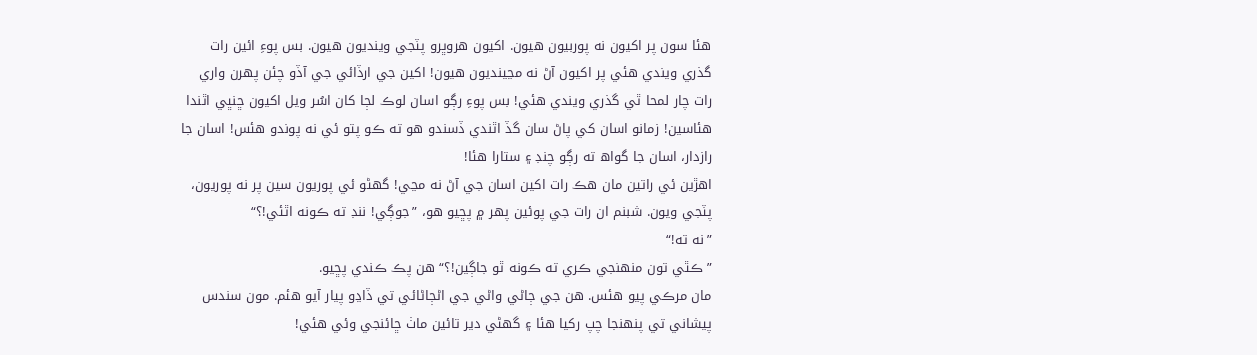هئا سون پر اکيون نه پوربيون هيون. اکيون هروڀرو پٽجي وينديون هيون. بس پوءِ ائين رات گذري ويندي هئي پر اکيون آڻ نه مڃينديون هيون! اکين جي ارڏائي جي آڏو چئن پهرن واري رات چار لمحا ٿي گذري ويندي هئي! بس پوءِ رڳو اسان لوڪ لڄا کان اسُر ويل اکيون ڇنڀي اٿندا هئاسين! زمانو اسان کي پاڻ سان گڏ اٿندي ڏسندو هو ته ڪو پتو ئي نه پوندو هئس! اسان جا رازدار، اسان جا گواھ ته رڳو چنڊ ۽ ستارا هئا!
اهڙين ئي راتين مان هڪ رات اکين اسان جي آڻ نه مڃي! گهڻو ئي پوريون سين پر نه پوريون، پٽجي ويون. شبنم ان رات جي پوئين پهر ۾ پڇيو هو، ”جوڳي! ننڊ ته ڪونه اٿئي!؟“
”نه ته!“
”ڪٿي تون منهنجي ڪري ته ڪونه ٿو جاڳين!؟“ هن پڪ ڪندي پڇيو.
مان مرڪي پيو هئس. هن جي ڄاڻي واڻي جي اڻڄاڻائي تي ڏاڍو پيار آيو هئم. مون سندس پيشاني تي پنهنجا چپ رکيا هئا ۽ گهڻي دير تائين ماٺ ڇائنجي وئي هئي!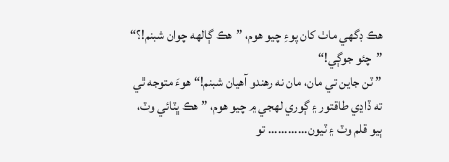هڪ ڊگهي ماٺ کان پوءِ چيو هوم، ”هڪ ڳالهه چوان شبنم!؟“
”چئو جوڳي!“
” ٽن جاين تي مان، مان نه رهندو آهيان شبنم!“ هوءَ متوجه ٿي ته ڏاڍي طاقتور ۽ ڳوري لهجي ۾ چيو هوم، ” هڪ ڀٽائي وٽ، ٻيو قلم وٽ ۽ ٽيون............ تو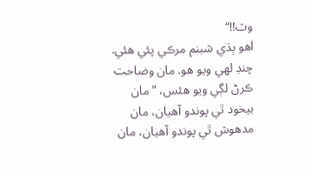وٽ!!“
اهو ٻڌي شبنم مرڪي پئي هئي. چنڊ لهي ويو هو. مان وضاحت ڪرڻ لڳي ويو هئس، ” مان بيخود ٿي پوندو آهيان، مان مدهوش ٿي پوندو آهيان، مان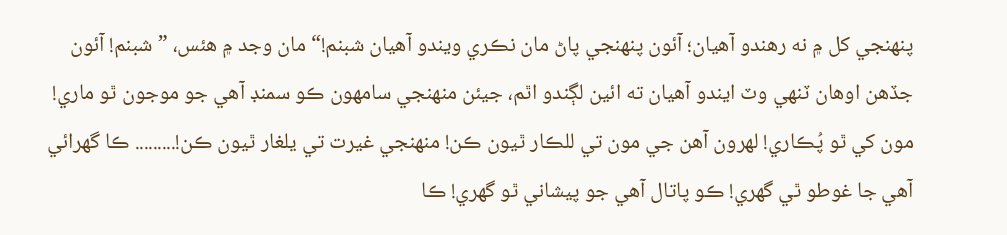پنهنجي کل ۾ نه رهندو آهيان؛ آئون پنهنجي پاڻ مان نڪري ويندو آهيان شبنم!“ مان وجد ۾ هئس، ”شبنم! آئون جڏهن اوهان ٽنهي وٽ ايندو آهيان ته ائين لڳندو اٿم، جيئن منهنجي سامهون ڪو سمنڊ آهي جو موجون ٿو ماري! مون کي ٿو پُڪاري! لهرون آهن جي مون تي للڪار ٿيون ڪن! منهنجي غيرت تي يلغار ٿيون ڪن!......... ڪا گهرائي آهي جا غوطو ٿي گهري! ڪو پاتال آهي جو پيشاني ٿو گهري! ڪا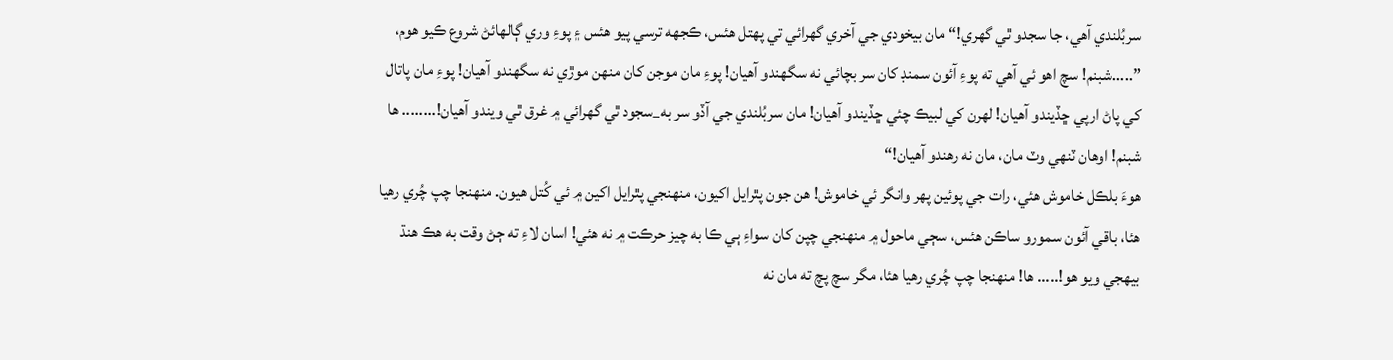سربُلندي آهي، جا سجدو ٿي گهري!“ مان بيخودي جي آخري گهرائي تي پهتل هئس، ڪجهه ترسي پيو هئس ۽ پوءِ وري ڳالهائڻ شروع ڪيو هوم، ”.....شبنم! سچ اهو ئي آهي ته پوءِ آئون سمنڊ کان سر بچائي نه سگهندو آهيان! پوءِ مان موجن کان منهن موڙي نه سگهندو آهيان! پوءِ مان پاتال کي پاڻ ارپي ڇڏيندو آهيان! لهرن کي لبيڪ چئي ڇڏيندو آهيان! مان سربُلندي جي آڏو سر به_سجود ٿي گهرائي ۾ غرق ٿي ويندو آهيان!........ ها شبنم! اوهان ٽنهي وٽ مان، مان نه رهندو آهيان!“
هوءَ بلڪل خاموش هئي، رات جي پوئين پهر وانگر ئي خاموش! هن جون پٿرايل اکيون، منهنجي پٿرايل اکين ۾ ئي کُتل هيون. منهنجا چپ چُري رهيا هئا، باقي آئون سمورو ساڪن هئس، سڄي ماحول ۾ منهنجي چپن کان سواءِ ٻي ڪا به چيز حرڪت ۾ نه هئي! اسان لاءِ ته ڄڻ وقت به هڪ هنڌ بيهجي ويو هو!..... ها! منهنجا چپ چُري رهيا هئا، مگر سچ پچ ته مان نه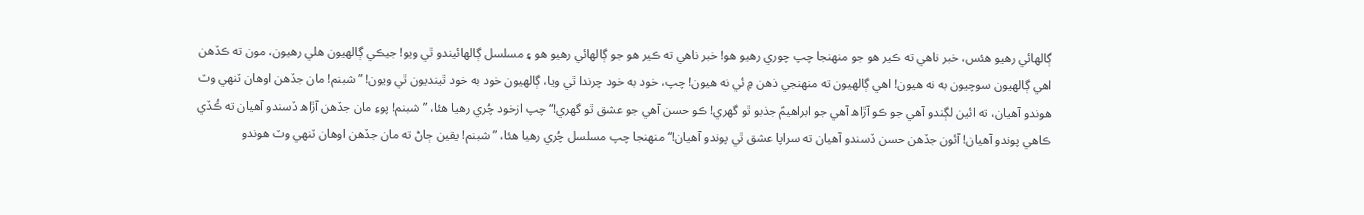ڳالهائي رهيو هئس، خبر ناهي ته ڪير هو جو منهنجا چپ چوري رهيو هو! خبر ناهي ته ڪير هو جو ڳالهائي رهيو هو ۽ مسلسل ڳالهائيندو ٿي ويو! جيڪي ڳالهيون هلي رهيون، مون ته ڪڏهن اهي ڳالهيون سوچيون به نه هيون! اهي ڳالهيون ته منهنجي ذهن ۾ ئي نه هيون! چپ، خود به خود چرندا ٿي ويا، ڳالهيون خود به خود ٿينديون ٿي ويون! ”شبنم! مان جڏهن اوهان ٽنهي وٽ هوندو آهيان، ته ائين لڳندو آهي جو ڪو آڙاھ آهي جو ابراهيمؑ جذبو ٿو گهري! ڪو حسن آهي جو عشق ٿو گهري!“ چپ ازخود چُري رهيا هئا، ”شبنم! پوءِ مان جڏهن آڙاھ ڏسندو آهيان ته ڪُڏي ڪاهي پوندو آهيان! آئون جڏهن حسن ڏسندو آهيان ته سراپا عشق ٿي پوندو آهيان!“ منهنجا چپ مسلسل چُري رهيا هئا، ”شبنم! يقين ڄاڻ ته مان جڏهن اوهان ٽنهي وٽ هوندو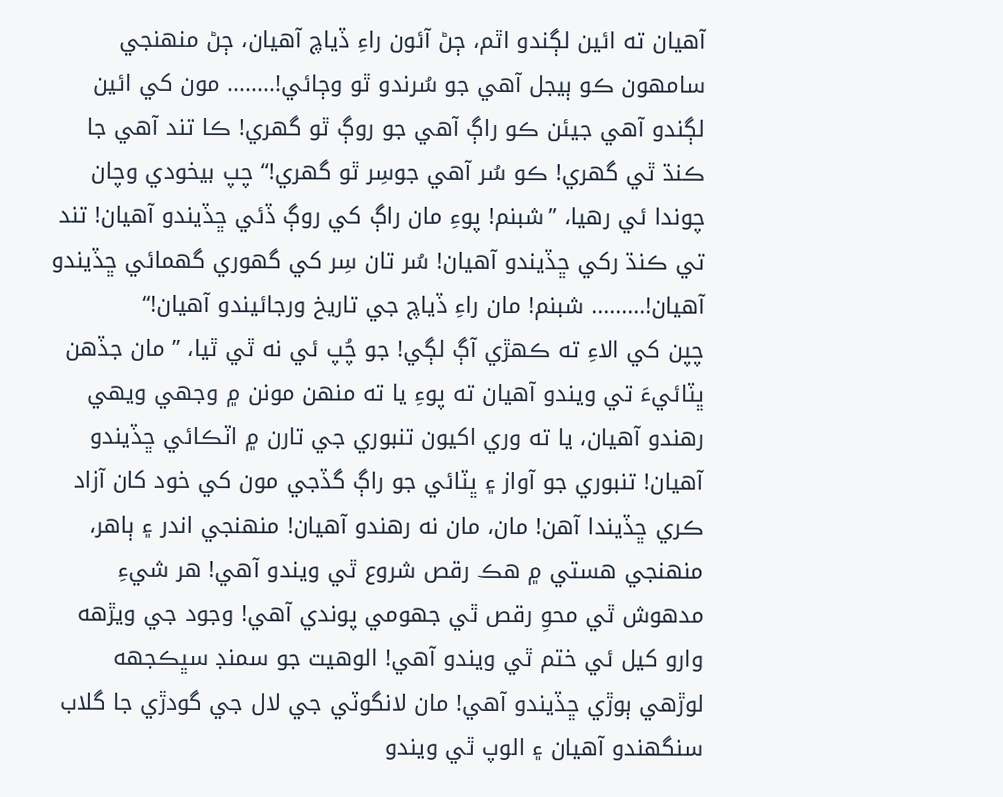آهيان ته ائين لڳندو اٿم، ڄڻ آئون راءِ ڏياچ آهيان، ڄڻ منهنجي سامهون ڪو ٻيجل آهي جو سُرندو ٿو وڄائي!........ مون کي ائين لڳندو آهي جيئن ڪو راڳ آهي جو روڳ ٿو گهري! ڪا تند آهي جا ڪنڌ ٿي گهري! ڪو سُر آهي جوسِر ٿو گهري!“ چپ بيخودي وچان چوندا ئي رهيا، ”شبنم! پوءِ مان راڳ کي روڳ ڏئي ڇڏيندو آهيان! تند تي ڪنڌ رکي ڇڏيندو آهيان! سُر تان سِر کي گهوري گهمائي ڇڏيندو آهيان!......... شبنم! مان راءِ ڏياچ جي تاريخ ورجائيندو آهيان!“
چپن کي الاءِ ته ڪهڙي آڳ لڳي! جو چُپ ئي نه ٿي ٿيا، ” مان جڏهن ڀٽائيءَ تي ويندو آهيان ته پوءِ يا ته منهن مونن ۾ وجهي ويهي رهندو آهيان، يا ته وري اکيون تنبوري جي تارن ۾ اٽڪائي ڇڏيندو آهيان! تنبوري جو آواز ۽ ڀٽائي جو راڳ گڏجي مون کي خود کان آزاد ڪري ڇڏيندا آهن! مان، مان نه رهندو آهيان! منهنجي اندر ۽ ٻاهر، منهنجي هستي ۾ هڪ رقص شروع ٿي ويندو آهي! هر شيءِ مدهوش ٿي محوِ رقص ٿي جهومي پوندي آهي! وجود جي ويڙهه وارو کيل ئي ختم ٿي ويندو آهي! الوهيت جو سمنڊ سڀڪجهه لوڙهي ٻوڙي ڇڏيندو آهي! مان لانگوٽي جي لال جي گودڙي جا گلاب سنگهندو آهيان ۽ الوپ ٿي ويندو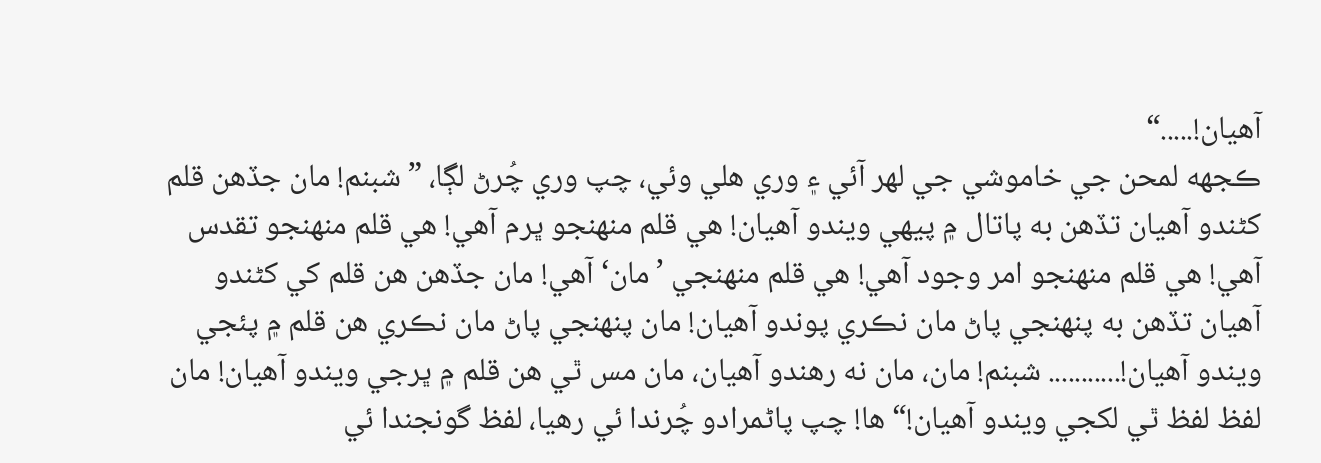آهيان!.....“
ڪجهه لمحن جي خاموشي جي لهر آئي ۽ وري هلي وئي، چپ وري چُرڻ لڳا، ”شبنم! مان جڏهن قلم کڻندو آهيان تڏهن به پاتال ۾ پيهي ويندو آهيان! هي قلم منهنجو ڀرم آهي! هي قلم منهنجو تقدس آهي! هي قلم منهنجو امر وجود آهي! هي قلم منهنجي ’مان‘ آهي! مان جڏهن هن قلم کي کڻندو آهيان تڏهن به پنهنجي پاڻ مان نڪري پوندو آهيان! مان پنهنجي پاڻ مان نڪري هن قلم ۾ پئجي ويندو آهيان!........... شبنم! مان، مان نه رهندو آهيان، مان مس ٿي هن قلم ۾ ڀرجي ويندو آهيان! مان لفظ لفظ ٿي لکجي ويندو آهيان!“ ها! چپ پاڻمرادو چُرندا ئي رهيا، لفظ گونجندا ئي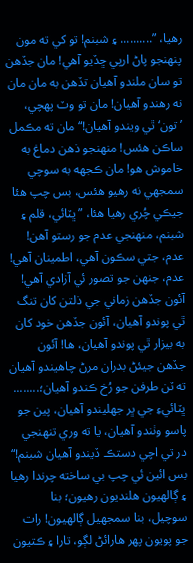رهيا، ”.......... ۽ شبنم! تو کي ته مون پنهنجو پاڻ ارپي ڇڏيو آهي! مان جڏهن تو سان ملندو آهيان تڏهن به مان مان نه رهندو آهيان! مان تو وٽ پهچي، ’تون‘ ٿي ويندو آهيان!“ مان ته مڪمل ساڪن هئس! منهنجو ذهن دماغ به خاموش هو! مان ڪجهه به سوچي سمجهي نه رهيو هئس، بس چپ هئا جيڪي چُري رهيا هئا، ”ڀٽائي، قلم ۽ شبنم، منهنجي عدم جو رستو آهن! عدم، جتي سڪون آهي، اطمينان آهي! عدم، جنهن جو تصور ئي آزادي آهي! آئون جڏهن زماني جي ذلتن کان تنگ ٿي پوندو آهيان، آئون جڏهن خود کان به بيزار ٿي پوندو آهيان، ها! آئون جڏهن جيئڻ بدران مرڻ چاهيندو آهيان ته ٽن طرفن جو رُخ ڪندو آهيان؛........ ڀٽائيءِ جي ڀر جهليندو آهيان، پين جو پاسو وٺندو آهيان، يا ته وري تنهنجي در تي اچي دستڪ ڏيندو آهيان شبنم!“
بس ائين ئي چپ بي ساخته چرندا رهيا ۽ ڳالهيون هلنديون رهيون؛ بنا سوچيل، بنا سمجهيل ڳالهيون! رات جو پويون پهر هارائڻ لڳو، تارا ۽ ڪتيون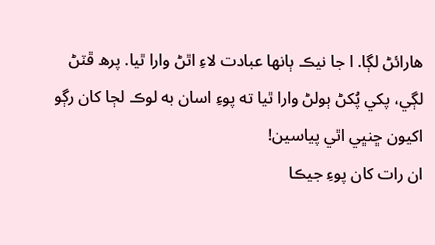هارائڻ لڳا. ا جا نيڪ ٻانها عبادت لاءِ اٿڻ وارا ٿيا. پرھ ڦٽڻ لڳي، پکي پُکڻ ٻولڻ وارا ٿيا ته پوءِ اسان به لوڪ لڄا کان رڳو اکيون ڇنڀي اٿي پياسين!
ان رات کان پوءِ جيڪا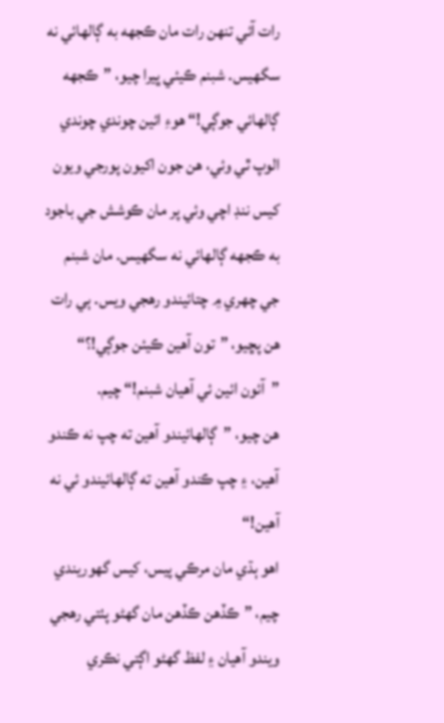رات آئي تنهن رات مان ڪجهه به ڳالهائي نه سگهيس. شبنم ڪيئي ڀيرا چيو، ”ڪجهه ڳالهائي جوڳي!“ هوءِ ائين چوندي چوندي الوپ ٿي وئي، هن جون اکيون پورجي ويون کيس ننڊ اچي وئي پر مان ڪوشش جي باجود به ڪجهه ڳالهائي نه سگهيس. مان شبنم جي چهري ۾ چتائيندو رهجي ويس. ٻي رات هن پڇيو، ”تون آهين ڪيئن جوڳي!؟“
”آئون ائين ئي آهيان شبنم!“ چيم.
هن چيو، ”ڳالهائيندو آهين ته چپ نه ڪندو آهين، ۽ چپ ڪندو آهين ته ڳالهائيندو ئي نه آهين!“
اهو ٻڌي مان مرڪي پيس، کيس گهوريندي چيم، ”ڪڏهن ڪڏهن مان گهڻو پٺتي رهجي ويندو آهيان ۽ لفظ گهڻو اڳتي نڪري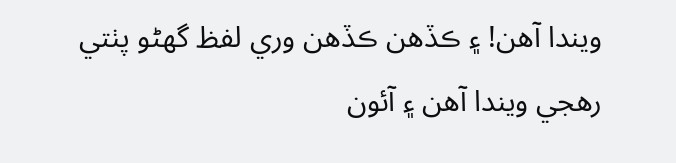ويندا آهن! ۽ ڪڏهن ڪڏهن وري لفظ گهڻو پٺتي رهجي ويندا آهن ۽ آئون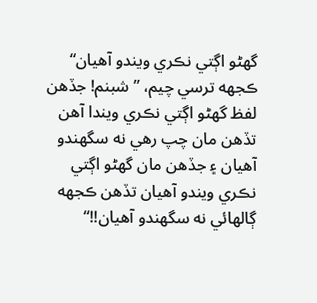گهڻو اڳتي نڪري ويندو آهيان“ ڪجهه ترسي چيم، ”شبنم! جڏهن لفظ گهڻو اڳتي نڪري ويندا آهن تڏهن مان چپ رهي نه سگهندو آهيان ۽ جڏهن مان گهڻو اڳتي نڪري ويندو آهيان تڏهن ڪجهه ڳالهائي نه سگهندو آهيان!!“